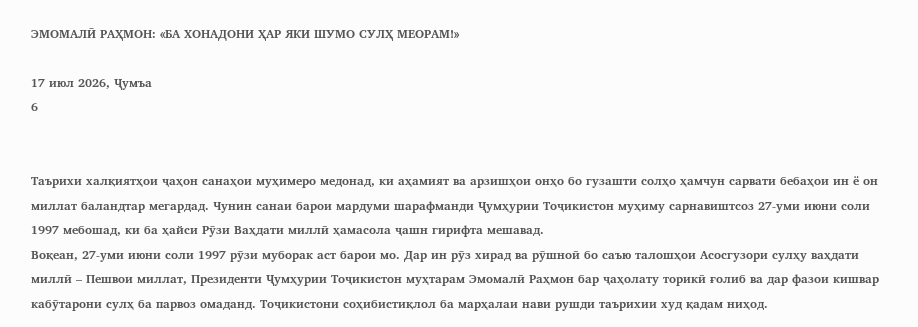ЭМОМАЛӢ РАҲМОН: «БА ХОНАДОНИ ҲАР ЯКИ ШУМО СУЛҲ МЕОРАМ!»

17 июл 2026, Ҷумъа
6


Таърихи халқиятҳои ҷаҳон санаҳои муҳимеро медонад, ки аҳамият ва арзишҳои онҳо бо гузашти солҳо ҳамчун сарвати бебаҳои ин ё он миллат баландтар мегардад. Чунин санаи барои мардуми шарафманди Ҷумҳурии Тоҷикистон муҳиму сарнавиштсоз 27-уми июни соли 1997 мебошад, ки ба ҳайси Рӯзи Ваҳдати миллӣ ҳамасола ҷашн гирифта мешавад.
Воқеан, 27-уми июни соли 1997 рӯзи муборак аст барои мо. Дар ин рӯз хирад ва рӯшноӣ бо саъю талошҳои Асосгузори сулҳу ваҳдати миллӣ – Пешвои миллат, Президенти Ҷумҳурии Тоҷикистон муҳтарам Эмомалӣ Раҳмон бар ҷаҳолату торикӣ ғолиб ва дар фазои кишвар кабӯтарони сулҳ ба парвоз омаданд. Тоҷикистони соҳибистиқлол ба марҳалаи нави рушди таърихии худ қадам ниҳод.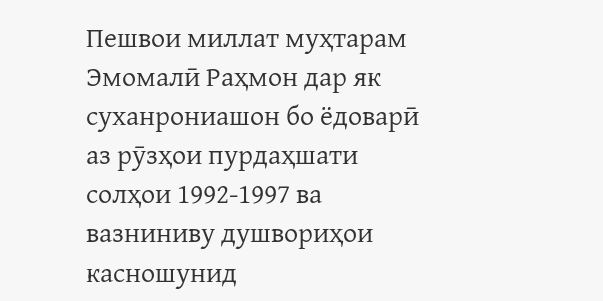Пешвои миллат муҳтарам Эмомалӣ Раҳмон дар як суханрониашон бо ёдоварӣ аз рӯзҳои пурдаҳшати солҳои 1992-1997 ва вазниниву душвориҳои касношунид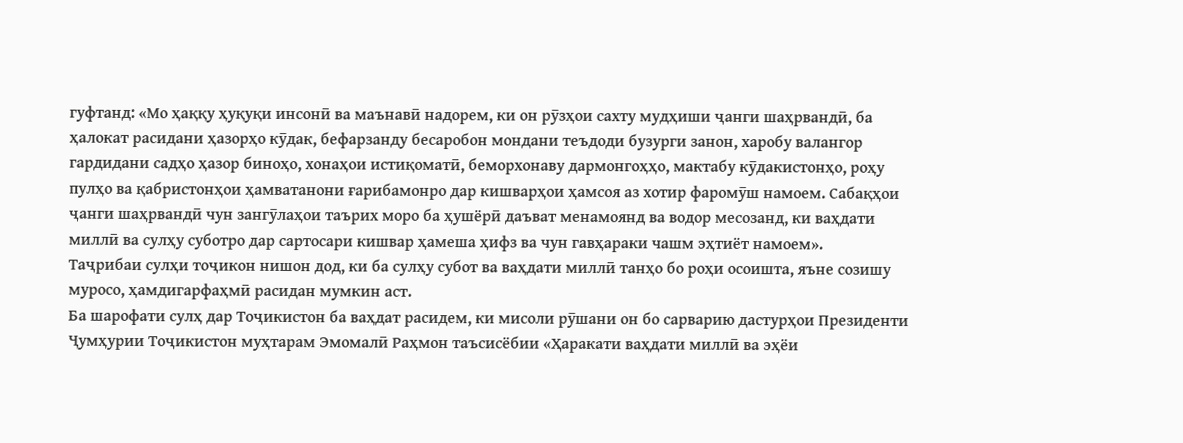гуфтанд: «Мо ҳаққу ҳуқуқи инсонӣ ва маънавӣ надорем, ки он рӯзҳои сахту мудҳиши ҷанги шаҳрвандӣ, ба ҳалокат расидани ҳазорҳо кӯдак, бефарзанду бесаробон мондани теъдоди бузурги занон, харобу валангор гардидани садҳо ҳазор биноҳо, хонаҳои истиқоматӣ, беморхонаву дармонгоҳҳо, мактабу кӯдакистонҳо, роҳу пулҳо ва қабристонҳои ҳамватанони ғарибамонро дар кишварҳои ҳамсоя аз хотир фаромӯш намоем. Сабақҳои ҷанги шаҳрвандӣ чун зангӯлаҳои таърих моро ба ҳушёрӣ даъват менамоянд ва водор месозанд, ки ваҳдати миллӣ ва сулҳу суботро дар сартосари кишвар ҳамеша ҳифз ва чун гавҳараки чашм эҳтиёт намоем».
Таҷрибаи сулҳи тоҷикон нишон дод, ки ба сулҳу субот ва ваҳдати миллӣ танҳо бо роҳи осоишта, яъне созишу муросо, ҳамдигарфаҳмӣ расидан мумкин аст.
Ба шарофати сулҳ дар Тоҷикистон ба ваҳдат расидем, ки мисоли рӯшани он бо сарварию дастурҳои Президенти Ҷумҳурии Тоҷикистон муҳтарам Эмомалӣ Раҳмон таъсисёбии «Ҳаракати ваҳдати миллӣ ва эҳёи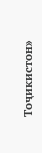Тоҷикистон»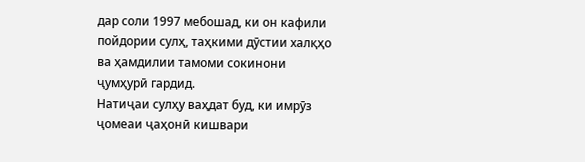дар соли 1997 мебошад, ки он кафили пойдории сулҳ, таҳкими дӯстии халқҳо ва ҳамдилии тамоми сокинони ҷумҳурӣ гардид.
Натиҷаи сулҳу ваҳдат буд, ки имрӯз ҷомеаи ҷаҳонӣ кишвари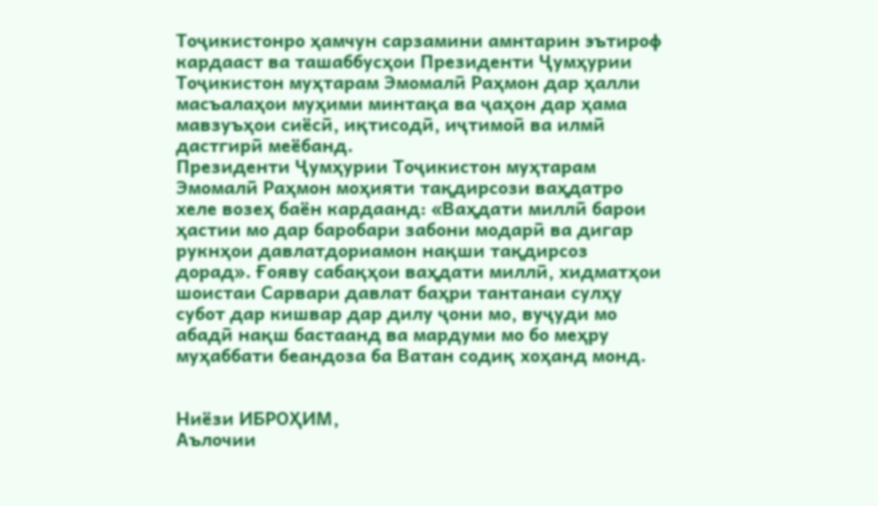Тоҷикистонро ҳамчун сарзамини амнтарин эътироф кардааст ва ташаббусҳои Президенти Ҷумҳурии Тоҷикистон муҳтарам Эмомалӣ Раҳмон дар ҳалли масъалаҳои муҳими минтақа ва ҷаҳон дар ҳама мавзуъҳои сиёсӣ, иқтисодӣ, иҷтимоӣ ва илмӣ дастгирӣ меёбанд.
Президенти Ҷумҳурии Тоҷикистон муҳтарам Эмомалӣ Раҳмон моҳияти тақдирсози ваҳдатро хеле возеҳ баён кардаанд: «Ваҳдати миллӣ барои ҳастии мо дар баробари забони модарӣ ва дигар рукнҳои давлатдориамон нақши тақдирсоз дорад». Ғояву сабақҳои ваҳдати миллӣ, хидматҳои шоистаи Сарвари давлат баҳри тантанаи сулҳу субот дар кишвар дар дилу ҷони мо, вуҷуди мо абадӣ нақш бастаанд ва мардуми мо бо меҳру муҳаббати беандоза ба Ватан содиқ хоҳанд монд.


Ниёзи ИБРОҲИМ,
Аълочии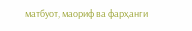матбуот, маориф ва фарҳанги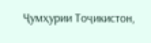Ҷумҳурии Тоҷикистон,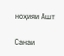ноҳияи Ашт

Санаи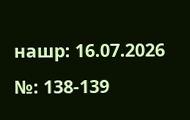нашр: 16.07.2026 №: 138-139